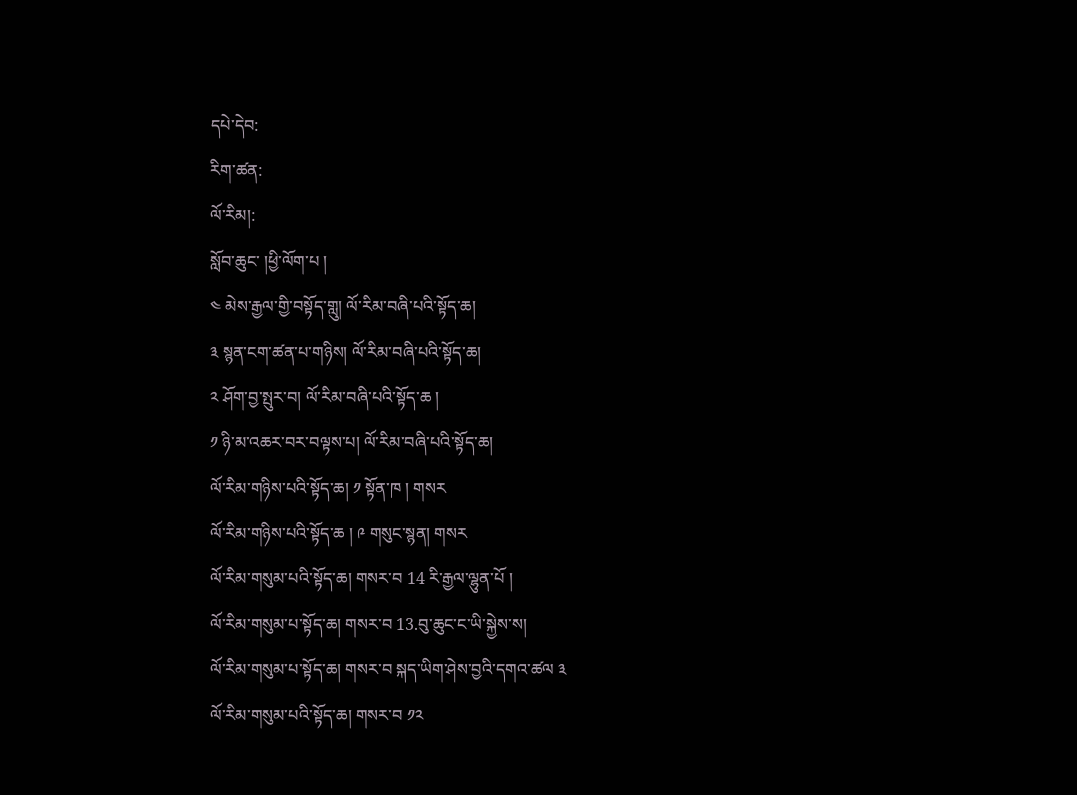དཔེ་དེབ:
རིག་ཚན:
ལོ་རིམ།:
སློབ་ཆུང་ །ཕྱི་ལོག་པ །
༤ མེས་རྒྱལ་གྱི་བསྟོད་གླུ། ལོ་རིམ་བཞི་པའི་སྟོད་ཆ།
༣ སྙན་ངག་ཚན་པ་གཉིས། ལོ་རིམ་བཞི་པའི་སྟོད་ཆ།
༢ ཤོག་བྱ་སྤུར་བ། ལོ་རིམ་བཞི་པའི་སྟོད་ཆ །
༡ ཉི་མ་འཆར་བར་བལྟས་པ། ལོ་རིམ་བཞི་པའི་སྟོད་ཆ།
ལོ་རིམ་གཉིས་པའི་སྟོད་ཆ། ༡ སྟོན་ཁ ། གསར
ལོ་རིམ་གཉིས་པའི་སྟོད་ཆ ། ༩ གསུང་སྙན། གསར
ལོ་རིམ་གསུམ་པའི་སྟོད་ཆ། གསར་བ 14 རི་རྒྱལ་ལྷུན་པོ །
ལོ་རིམ་གསུམ་པ་སྟོད་ཆ། གསར་བ 13.བུ་ཆུང་ང་ཡི་སྐྱེས་ས།
ལོ་རིམ་གསུམ་པ་སྟོད་ཆ། གསར་བ སྐད་ཡིག་ཤེས་བྱའི་དགའ་ཚལ ༣
ལོ་རིམ་གསུམ་པའི་སྟོད་ཆ། གསར་བ ༡༢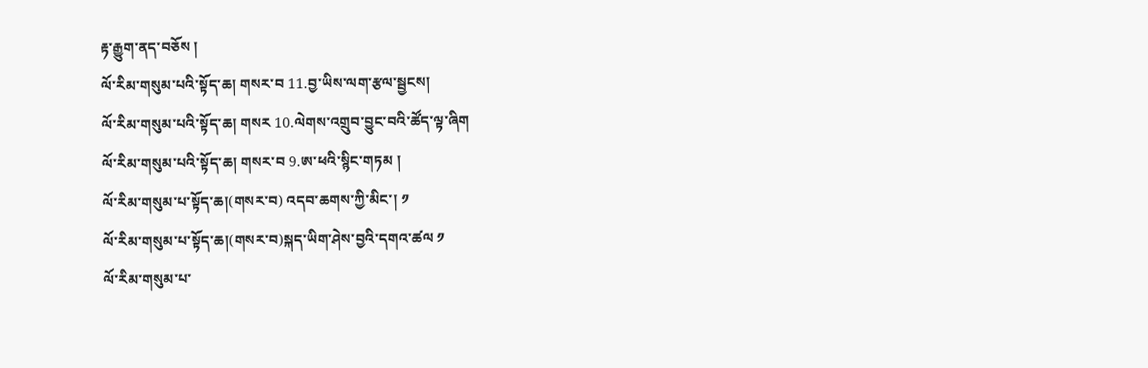རྟ་རྒྱུག་ནད་བཅོས །
ལོ་རིམ་གསུམ་པའི་སྟོད་ཆ། གསར་བ 11.བྱ་ཡིས་ལག་རྩལ་སྦྱངས།
ལོ་རིམ་གསུམ་པའི་སྟོད་ཆ། གསར 10.ལེགས་འགྲུབ་བྱུང་བའི་ཚོད་ལྟ་ཞིག
ལོ་རིམ་གསུམ་པའི་སྟོད་ཆ། གསར་བ 9.ཨ་ཕའི་སྙིང་གཏམ །
ལོ་རིམ་གསུམ་པ་སྟོད་ཆ།(གསར་བ) འདབ་ཆགས་ཀྱི་མིང་། ༡
ལོ་རིམ་གསུམ་པ་སྟོད་ཆ།(གསར་བ)སྐད་ཡིག་ཤེས་བྱའི་དགའ་ཚལ ༡
ལོ་རིམ་གསུམ་པ་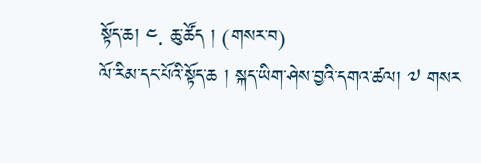སྟོད་ཆ། ༤. ཆུ་ཚོད ། (གསར་བ)
ལོ་རིམ་དང་པོའི་སྟོད་ཆ ། སྐད་ཡིག་ཤེས་བྱའི་དགའ་ཚལ། ༧ གསར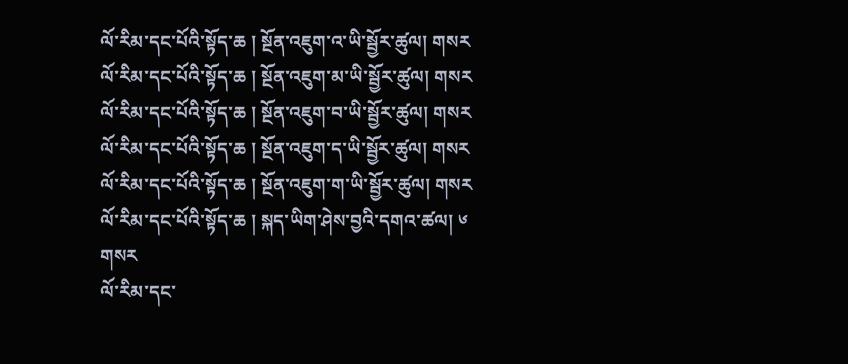ལོ་རིམ་དང་པོའི་སྟོད་ཆ ། སྔོན་འཇུག་འ་ཡི་སྦྱོར་ཚུལ། གསར
ལོ་རིམ་དང་པོའི་སྟོད་ཆ ། སྔོན་འཇུག་མ་ཡི་སྦྱོར་ཚུལ། གསར
ལོ་རིམ་དང་པོའི་སྟོད་ཆ ། སྔོན་འཇུག་བ་ཡི་སྦྱོར་ཚུལ། གསར
ལོ་རིམ་དང་པོའི་སྟོད་ཆ ། སྔོན་འཇུག་ད་ཡི་སྦྱོར་ཚུལ། གསར
ལོ་རིམ་དང་པོའི་སྟོད་ཆ ། སྔོན་འཇུག་ག་ཡི་སྦྱོར་ཚུལ། གསར
ལོ་རིམ་དང་པོའི་སྟོད་ཆ ། སྐད་ཡིག་ཤེས་བྱའི་དགའ་ཚལ། ༦ གསར
ལོ་རིམ་དང་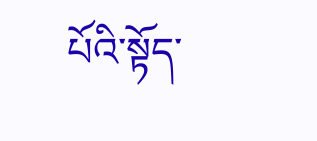པོའི་སྟོད་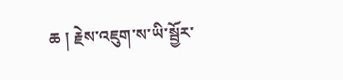ཆ ། རྗེས་འཇུག་ས་ཡི་སྦྱོར་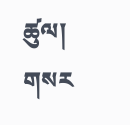ཚུལ། གསར